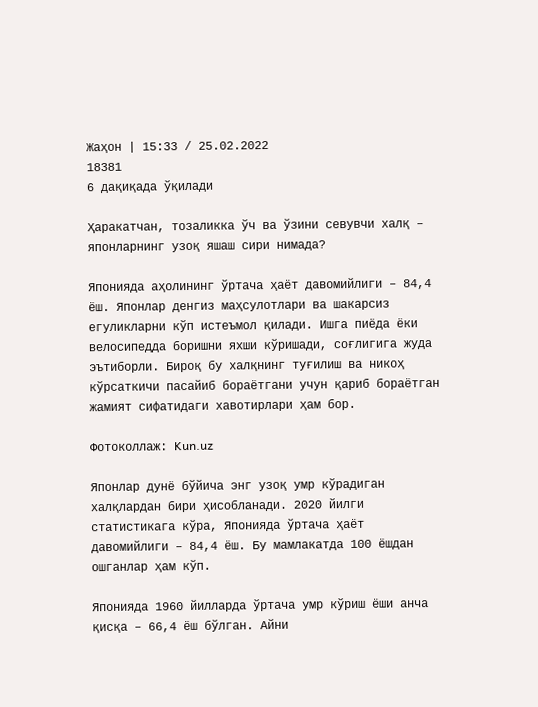Жаҳон | 15:33 / 25.02.2022
18381
6 дақиқада ўқилади

Ҳаракатчан, тозаликка ўч ва ўзини севувчи халқ – японларнинг узоқ яшаш сири нимада?

Японияда аҳолининг ўртача ҳаёт давомийлиги – 84,4 ёш. Японлар денгиз маҳсулотлари ва шакарсиз егуликларни кўп истеъмол қилади. Ишга пиёда ёки велосипедда боришни яхши кўришади, соғлигига жуда эътиборли. Бироқ бу халқнинг туғилиш ва никоҳ кўрсаткичи пасайиб бораётгани учун қариб бораётган жамият сифатидаги хавотирлари ҳам бор.

Фотоколлаж: Kun.uz

Японлар дунё бўйича энг узоқ умр кўрадиган халқлардан бири ҳисобланади. 2020 йилги статистикага кўра, Японияда ўртача ҳаёт давомийлиги – 84,4 ёш. Бу мамлакатда 100 ёшдан ошганлар ҳам кўп.

Японияда 1960 йилларда ўртача умр кўриш ёши анча қисқа – 66,4 ёш бўлган. Айни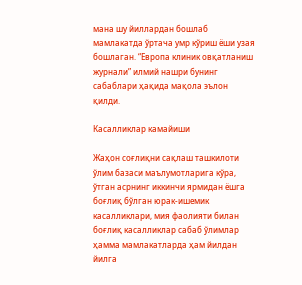мана шу йиллардан бошлаб мамлакатда ўртача умр кўриш ёши узая бошлаган. “Европа клиник овқатланиш журнали” илмий нашри бунинг сабаблари ҳақида мақола эълон қилди.

Касалликлар камайиши

Жаҳон соғлиқни сақлаш ташкилоти ўлим базаси маълумотларига кўра, ўтган асрнинг иккинчи ярмидан ёшга боғлиқ бўлган юрак-ишемик касалликлари, мия фаолияти билан боғлиқ касалликлар сабаб ўлимлар ҳамма мамлакатларда ҳам йилдан йилга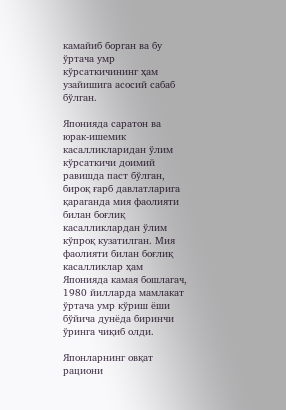камайиб борган ва бу ўртача умр кўрсаткичининг ҳам узайишига асосий сабаб бўлган.

Японияда саратон ва юрак-ишемик касалликларидан ўлим кўрсаткичи доимий равишда паст бўлган, бироқ ғарб давлатларига қараганда мия фаолияти билан боғлиқ касалликлардан ўлим кўпроқ кузатилган. Мия фаолияти билан боғлиқ касалликлар ҳам Японияда камая бошлагач, 1980 йилларда мамлакат ўртача умр кўриш ёши бўйича дунёда биринчи ўринга чиқиб олди.

Японларнинг овқат рациони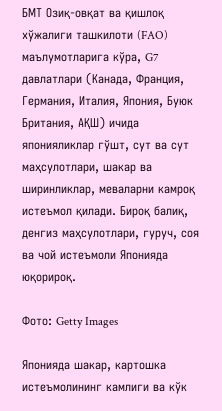БМТ Озиқ-овқат ва қишлоқ хўжалиги ташкилоти (FAO) маълумотларига кўра, G7 давлатлари (Канада, Франция, Германия, Италия, Япония, Буюк Британия, АҚШ) ичида японияликлар гўшт, сут ва сут маҳсулотлари, шакар ва ширинликлар, меваларни камроқ истеъмол қилади. Бироқ балиқ, денгиз маҳсулотлари, гуруч, соя ва чой истеъмоли Японияда юқорироқ.

Фото: Getty Images

Японияда шакар, картошка истеъмолининг камлиги ва кўк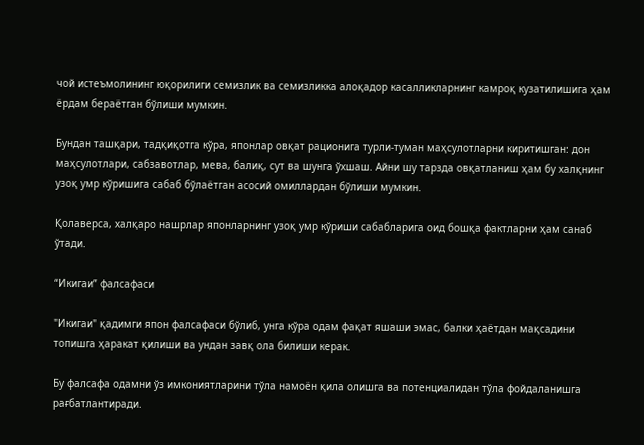чой истеъмолининг юқорилиги семизлик ва семизликка алоқадор касалликларнинг камроқ кузатилишига ҳам ёрдам бераётган бўлиши мумкин.

Бундан ташқари, тадқиқотга кўра, японлар овқат рационига турли-туман маҳсулотларни киритишган: дон маҳсулотлари, сабзавотлар, мева, балиқ, сут ва шунга ўхшаш. Айни шу тарзда овқатланиш ҳам бу халқнинг узоқ умр кўришига сабаб бўлаётган асосий омиллардан бўлиши мумкин.

Қолаверса, халқаро нашрлар японларнинг узоқ умр кўриши сабабларига оид бошқа фактларни ҳам санаб ўтади.

“Икигаи” фалсафаси

"Икигаи" қадимги япон фалсафаси бўлиб, унга кўра одам фақат яшаши эмас, балки ҳаётдан мақсадини топишга ҳаракат қилиши ва ундан завқ ола билиши керак.

Бу фалсафа одамни ўз имкониятларини тўла намоён қила олишга ва потенциалидан тўла фойдаланишга рағбатлантиради.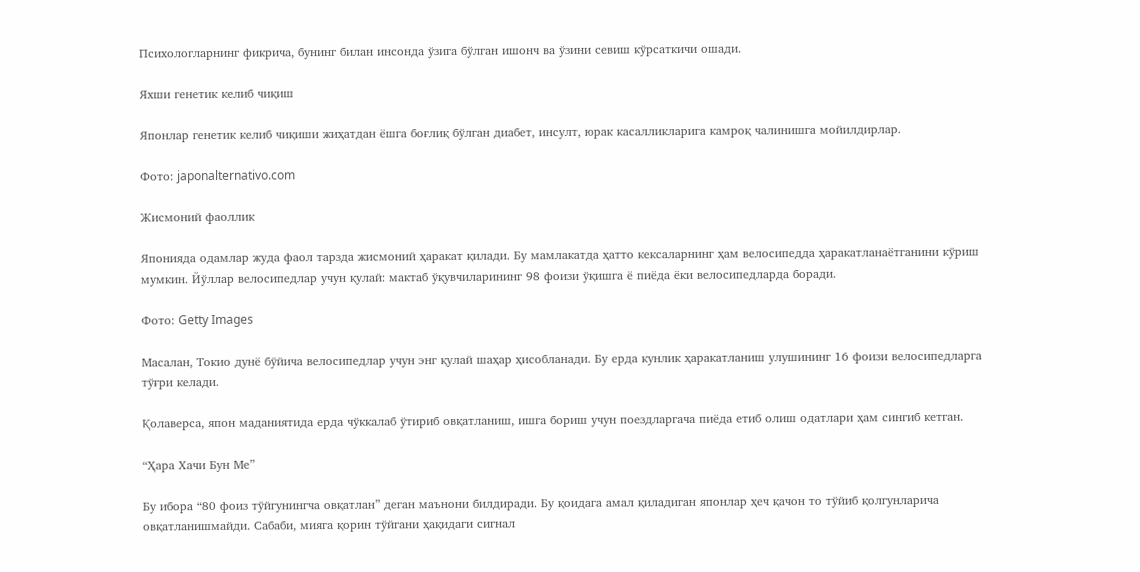Психологларнинг фикрича, бунинг билан инсонда ўзига бўлган ишонч ва ўзини севиш кўрсаткичи ошади.

Яхши генетик келиб чиқиш

Японлар генетик келиб чиқиши жиҳатдан ёшга боғлиқ бўлган диабет, инсулт, юрак касалликларига камроқ чалинишга мойилдирлар.

Фото: japonalternativo.com

Жисмоний фаоллик

Японияда одамлар жуда фаол тарзда жисмоний ҳаракат қилади. Бу мамлакатда ҳатто кексаларнинг ҳам велосипедда ҳаракатланаётганини кўриш мумкин. Йўллар велосипедлар учун қулай: мактаб ўқувчиларининг 98 фоизи ўқишга ё пиёда ёки велосипедларда боради.

Фото: Getty Images

Масалан, Токио дунё бўйича велосипедлар учун энг қулай шаҳар ҳисобланади. Бу ерда кунлик ҳаракатланиш улушининг 16 фоизи велосипедларга тўғри келади.

Қолаверса, япон маданиятида ерда чўккалаб ўтириб овқатланиш, ишга бориш учун поездларгача пиёда етиб олиш одатлари ҳам сингиб кетган.

“Ҳара Хачи Бун Ме”

Бу ибора “80 фоиз тўйгунингча овқатлан” деган маънони билдиради. Бу қоидага амал қиладиган японлар ҳеч қачон то тўйиб қолгунларича овқатланишмайди. Сабаби, мияга қорин тўйгани ҳақидаги сигнал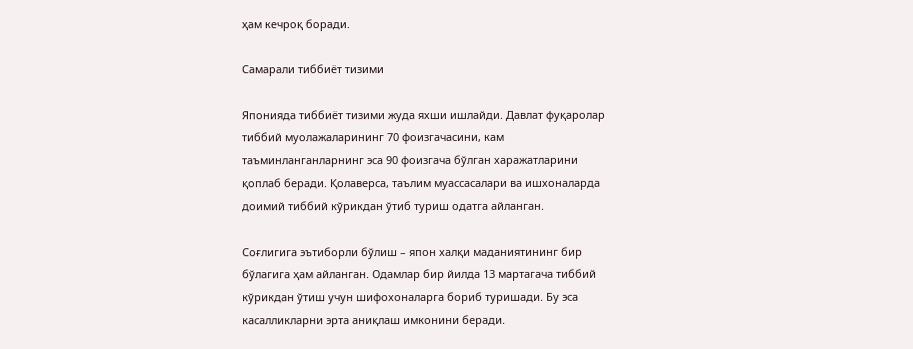ҳам кечроқ боради.

Самарали тиббиёт тизими

Японияда тиббиёт тизими жуда яхши ишлайди. Давлат фуқаролар тиббий муолажаларининг 70 фоизгачасини, кам таъминланганларнинг эса 90 фоизгача бўлган харажатларини қоплаб беради. Қолаверса, таълим муассасалари ва ишхоналарда доимий тиббий кўрикдан ўтиб туриш одатга айланган.

Соғлигига эътиборли бўлиш – япон халқи маданиятининг бир бўлагига ҳам айланган. Одамлар бир йилда 13 мартагача тиббий кўрикдан ўтиш учун шифохоналарга бориб туришади. Бу эса касалликларни эрта аниқлаш имконини беради.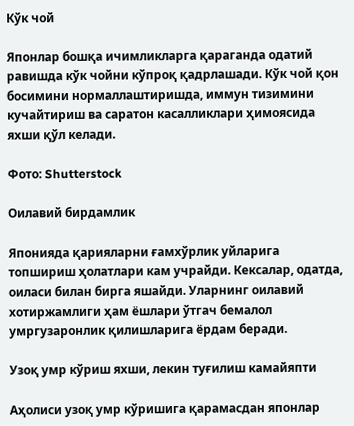Кўк чой

Японлар бошқа ичимликларга қараганда одатий равишда кўк чойни кўпроқ қадрлашади. Кўк чой қон босимини нормаллаштиришда, иммун тизимини кучайтириш ва саратон касалликлари ҳимоясида яхши қўл келади.

Фото: Shutterstock

Оилавий бирдамлик

Японияда қарияларни ғамхўрлик уйларига топшириш ҳолатлари кам учрайди. Кексалар, одатда, оиласи билан бирга яшайди. Уларнинг оилавий хотиржамлиги ҳам ёшлари ўтгач бемалол умргузаронлик қилишларига ёрдам беради.

Узоқ умр кўриш яхши, лекин туғилиш камайяпти

Аҳолиси узоқ умр кўришига қарамасдан японлар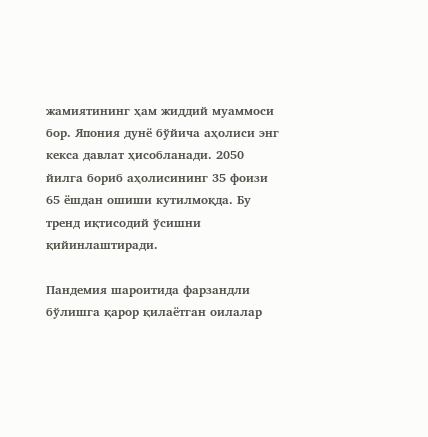жамиятининг ҳам жиддий муаммоси бор. Япония дунё бўйича аҳолиси энг кекса давлат ҳисобланади. 2050 йилга бориб аҳолисининг 35 фоизи 65 ёшдан ошиши кутилмоқда. Бу тренд иқтисодий ўсишни қийинлаштиради.

Пандемия шароитида фарзандли бўлишга қарор қилаётган оилалар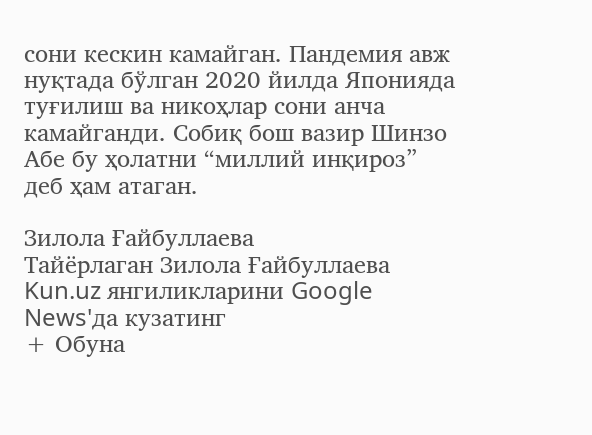сони кескин камайган. Пандемия авж нуқтада бўлган 2020 йилда Японияда туғилиш ва никоҳлар сони анча камайганди. Собиқ бош вазир Шинзо Абе бу ҳолатни “миллий инқироз” деб ҳам атаган.

Зилола Ғайбуллаева
Тайёрлаган Зилола Ғайбуллаева
Kun.uz янгиликларини Google News'да кузатинг
+ Обуна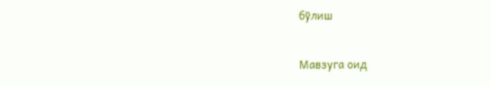бўлиш

Мавзуга оид